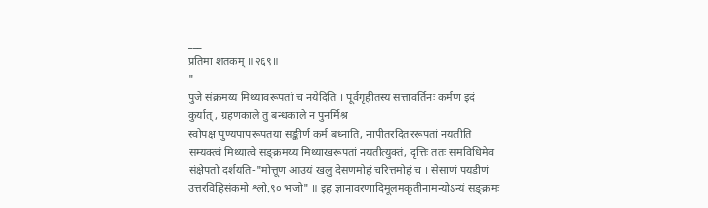___
प्रतिमा शतकम् ॥२६९॥
"
पुजे संक्रमय्य मिथ्यावरूपतां च नयेदिति । पूर्वगृहीतस्य सत्तावर्तिनः कर्मण इदं कुर्यात् , ग्रहणकाले तु बन्धकाले न पुनर्मिश्र
स्वोपक्ष पुण्यपापरूपतया सङ्कीर्ण कर्म बध्नाति, नापीतरदितररूपतां नयतीति सम्यक्त्वं मिथ्यात्वे सङ्क्रमय्य मिथ्याखरूपतां नयतीत्युक्तं, दृत्तिः ततः समविधिमेव संक्षेपतो दर्शयति-"मोत्तूण आउयं खलु देसणमोहं चरित्तमोहं च । सेसाणं पयडीणं उत्तरविहिसंकमो श्लो.९० भजो" ॥ इह ज्ञानावरणादिमूलमकृतीनामन्योऽन्यं सङ्क्रमः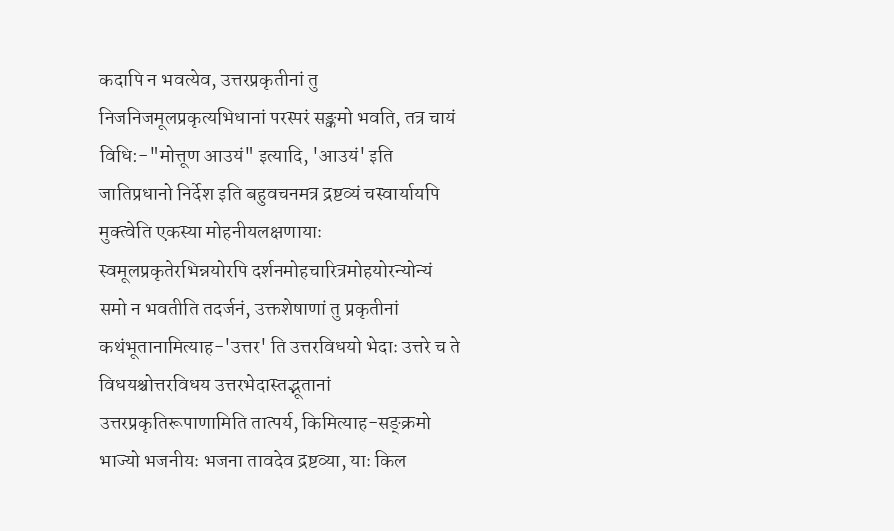कदापि न भवत्येव, उत्तरप्रकृतीनां तु निजनिजमूलप्रकृत्यभिधानां परस्परं सङ्कमो भवति, तत्र चायं विधि:-"मोत्तूण आउयं" इत्यादि, 'आउयं' इति जातिप्रधानो निर्देश इति बहुवचनमत्र द्रष्टव्यं चस्वार्यायपि मुक्त्वेति एकस्या मोहनीयलक्षणायाः स्वमूलप्रकृतेरभिन्नयोरपि दर्शनमोहचारित्रमोहयोरन्योन्यं समो न भवतीति तदर्जनं, उक्तशेषाणां तु प्रकृतीनां कथंभूतानामित्याह-'उत्तर' ति उत्तरविधयो भेदाः उत्तरे च ते विधयश्चोत्तरविधय उत्तरभेदास्तद्भूतानां उत्तरप्रकृतिरूपाणामिति तात्पर्य, किमित्याह-सङ्क्रमो भाज्यो भजनीयः भजना तावदेव द्रष्टव्या, याः किल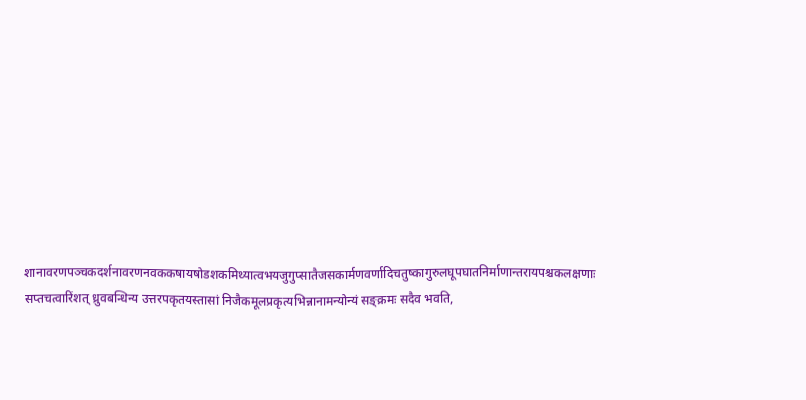शानावरणपञ्चकदर्शनावरणनवककषायषोडशकमिथ्यात्वभयजुगुप्सातैजसकार्मणवर्णादिचतुष्कागुरुलघूपघातनिर्माणान्तरायपश्चकलक्षणाः सप्तचत्वारिंशत् ध्रुवबन्धिन्य उत्तरपकृतयस्तासां निजैकमूलप्रकृत्यभिन्नानामन्योन्यं सङ्क्रमः सदैव भवति,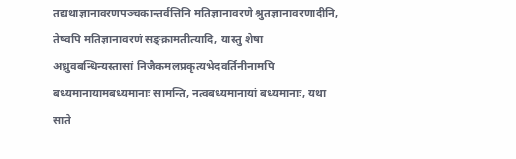तद्यथाज्ञानावरणपञ्चकान्तर्वत्तिनि मतिज्ञानावरणे श्रुतज्ञानावरणादीनि, तेष्वपि मतिज्ञानावरणं सङ्क्रामतीत्यादि, यास्तु शेषा अध्रुवबन्धिन्यस्तासां निजैकमलप्रकृत्यभेदवर्तिनीनामपि बध्यमानायामबध्यमानाः सामन्ति, नत्वबध्यमानायां बध्यमानाः, यथा साते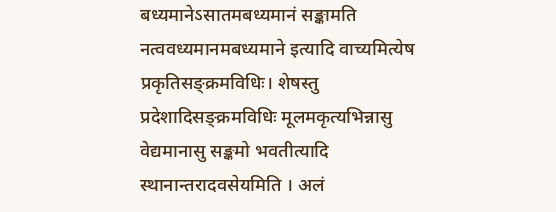बध्यमानेऽसातमबध्यमानं सङ्कामति नत्ववध्यमानमबध्यमाने इत्यादि वाच्यमित्येष प्रकृतिसङ्क्रमविधिः। शेषस्तु प्रदेशादिसङ्क्रमविधिः मूलमकृत्यभिन्नासु वेद्यमानासु सङ्कमो भवतीत्यादि स्थानान्तरादवसेयमिति । अलं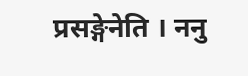प्रसङ्गेनेति । ननु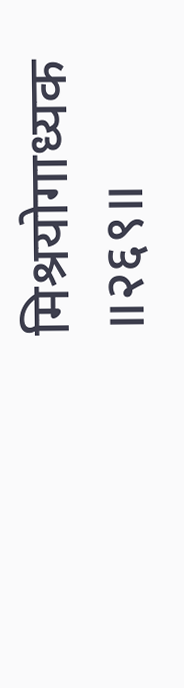मिश्रयोगाध्यक
॥२६९॥